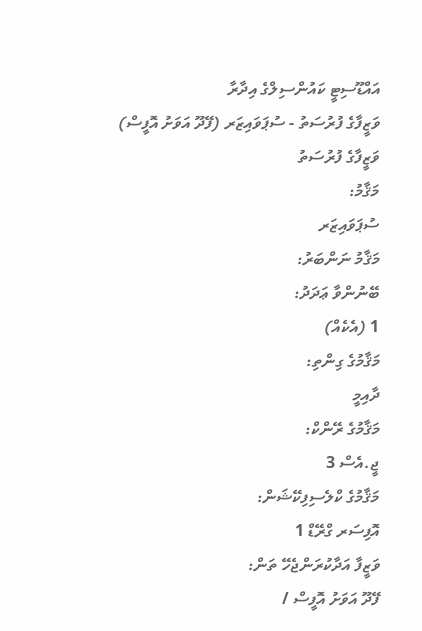އައްޑޫސިޓީ ކައުންސިލްގެ އިދާރާ
ވަޒީފާގެ ފުރުސަތު - ސުޕަވައިޒަރ (ފޭދޫ އަވަށު އޮފީސް)
ވަޒީފާގެ ފުރުސަތު
މަޤާމު:
ސުޕަވައިޒަރ
މަޤާމު ނަންބަރު:
ބޭނުންވާ ޢަދަދު:
1 (އެކެއް)
މަޤާމުގެ ގިންތި:
ދާއިމީ
މަޤާމުގެ ރޭންކް:
ޖީ.އެސް 3
މަޤާމުގެ ކްލެސިފިކޭޝަން:
އޮފިސަރ ގްރޭޑް 1
ވަޒީފާ އަދާކުރަންޖެހޭ ތަން:
ފޭދޫ އަވަށު އޮފީސް /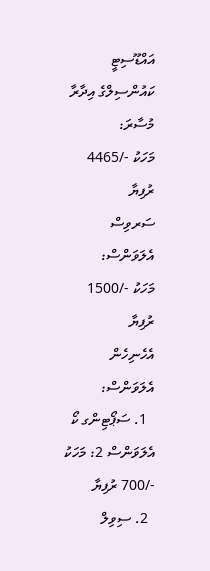އައްޑޫސިޓީ ކައުންސިލްގެ އިދާރާ
މުސާރަ:
މަހަކު -/4465 ރުފިޔާ
ސަރވިސް އެލަވަންސް:
މަހަކު -/1500 ރުފިޔާ
އެހެނިހެން އެލަވަންސް:
  1. ސަޕޯޓިންގ ކޯ އެލަވަންސް 2: މަހަކު -/700 ރުފިޔާ
  2. ސިވިލް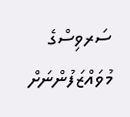ސަރވިސްގެ މުވައްޒަފުންނަށް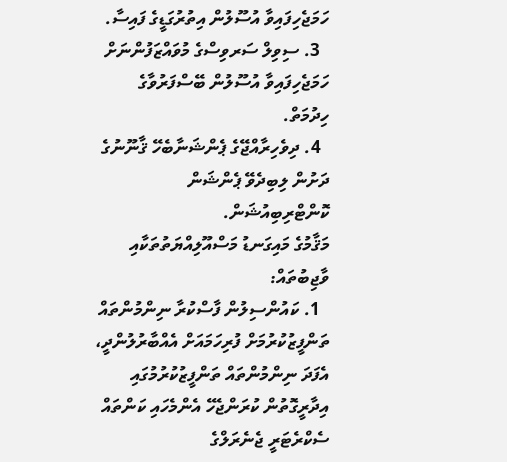ހަމަޖެހިފައިވާ އުސޫލުން އިތުރުގަޑީގެ ފައިސާ.
  3. ސިވިލް ސަރވިސްގެ މުވައްޒަފުންނަށް ހަމަޖެހިފައިވާ އުސޫލުން ބޭސްފަރުވާގެ ހިދުމަތް.
  4. ދިވެހިރާއްޖޭގެ ޕެންޝަނާބެހޭ ޤާނޫނުގެ ދަށުން ލިބިދެވޭ ޕެންޝަން ކޮންޓްރިބިއުޝަން.
މަޤާމުގެ މައިގަނޑު މަސްއޫލިއްޔަތުތަކާއި ވާޖިބުތައް:
  1. ކައުންސިލުން ފާސްކުރާ ނިންމުންތައް ތަންފީޒުކުރުމަށް ފުރިހަމައަށް އެއްބާރުލުންދީ، އެފަދަ ނިންމުންތައް ތަންފީޒުކުރުމުގައި އިދާރީގޮތުން ކުރަންޖެހޭ އެންމެހައި ކަންތައް ސެކްރެޓަރީ ޖެނެރަލްގެ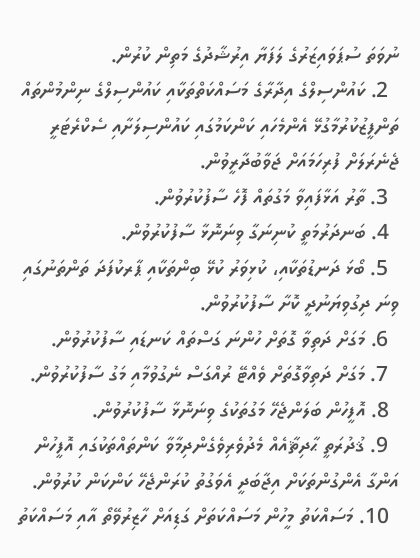ނުވަތަ ސުޕަވައިޒަރުގެ ލަފަޔާ އިރުޝާދުގެ މަތިން ކުރުން.
  2. ކައުންސިލްގެ އިދާރާގެ މަސައްކަތްތަކާއި ކައުންސިލްގެ ނިންމުންތައް ތަންފީޒުކުރުމާގުޅޭ އެންމެހައި ކަންކަމުގައި ކައުންސިލަށާއި ސެކްރެޓަރީ ޖެނެރަލަށް ފުރިހަމައަށް ޖަވާބުދާރީވުން.
  3. ތާރު އަޅާފައިވާ މަގުތައް ފޮހެ ސާފުކުރުވުން.
  4. ބަނދަރުމަތީ ކުނިނަގާ ވިނަނޮޅާ ސާފުކުރުވުން.
  5. ބޯޅަ ދަނޑުތަކާއި، ކުޅިވަރު ކުޅޭ ބިންތަކާއި ޕާރކުފަދަ ތަންތަނުގައި ވިނަ ދިގުވިޔަނުދީ ކޮށާ ސާފުކުރުވުން.
  6. މަގަށް ދަތިވާ ގޮތަށް ހުންނަ ގަސްތައް ކަނޑައި ސާފުކުރުވުން.
  7. މަގަށް ދަތިވާގޮތަށް ވެއްޓޭ ރުއްގަސް ނެގުވުމާއި މަގު ސާފުކުރުވުން.
  8. އޮފީހުން ބަލަންޖެހޭ މަގުތަކުގެ ވިނަނޮޅާ ސާފުކުރުވުން.
  9. ޤުދުރަތީ ޙާދިޘާއެއް މެދުވެރިވެގެންދިމާވާ ކަންތައްތަކުގައި އޮފީހުން އަންގާ އެންގުންތަކަށް އިޖާބަދީ އެވަގުތު ކުރަންޖެހޭ ކަންކަން ކުރުވުން.
  10. މަސައްކަތު މީހުން މަސައްކަތަށް ގަޑިއަށް ހާޒިރުވޭތޯ އާއި މަސައްކަތު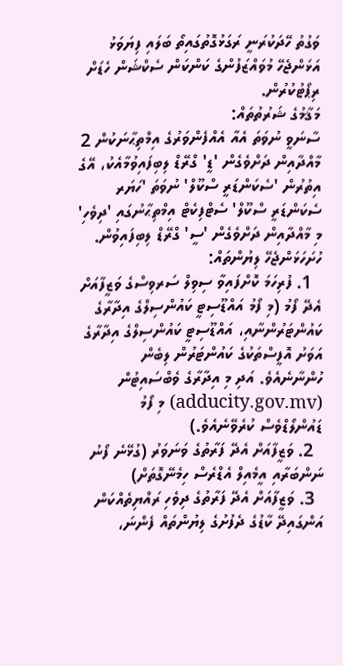ވަގުތު ހޭދަކުރަނީ ރަގަޅުގޮތުގައިތޯ ބަލައި ފިޔަވަޅު އަޅަންޖެހޭ މުވައްޒަފުންގެ ކަންކަން ސެކްޝަން ހެޑަށް ރިޕޯޓުކުރުން.
މަޤާމުގެ ޝަރުތުތައް:
ސާނަވީ ނުވަތަ އެއާ އެއްފެންވަރުގެ އިމްތިޙާނަކުން 2 މާއްދާއިން ދަށްވެގެން 'ޑީ' ގްރޭޑް ލިބިފައިވުމާއެކު، އޭގެ އިތުރުން 'ސެކަންޑަރީ ސްކޫލް' ނުވަތަ 'ހަޔަރ ސެކަންޑަރީ ސްކޫލް' ސެޓްފިކެޓް އިމްތިޙާނުގައި 'ދިވެހި' މި މާއްދާއިން ދަށްވެގެން 'ސީ' ގްރޭޑް ލިބިފައިވުން.
ހުށަހަޅަންޖެހޭ ލިޔުންތައް:
  1. ފުރިހަމަ ކޮށްފައިވާ ސިވިލް ސަރވިސްގެ ވަޒީފާއަށް އެދޭ ފޯމު (މި ފޯމު އައްޑޫސިޓީ ކައުންސިލްގެ އިދާރާގެ ކައުންޓަރުންނާއި، އައްޑޫސިޓީ ކައުންސިލްގެ އިދާރާގެ އަވަށު އޮފީސްތަކުގެ ކައުންޓަރުން ލިބެން ހުންނާނެއެވެ. އަދި މި އިދާރާގެ ވެބްސައިޓުން (adducity.gov.mv) މި ފޯމު ޑައުންލޯޑްވެސް ކުރެވޭނެއެވެ.)
  2. ވަޒީފާއަށް އެދޭ ފަރާތުގެ ވަނަވަރު (ގުޅޭނެ ފޯނު ނަންބަރާއި އީމެއިލް އެޑްރެސް ހިމެނޭގޮތަށް)
  3. ވަޒީފާއަށް އެދޭ ފަރާތުގެ ދިވެހި ރައްޔިތެއްކަން އަންގައިދޭ ކާޑުގެ ދެފުށުގެ ލިޔުންތައް ފެންނަ،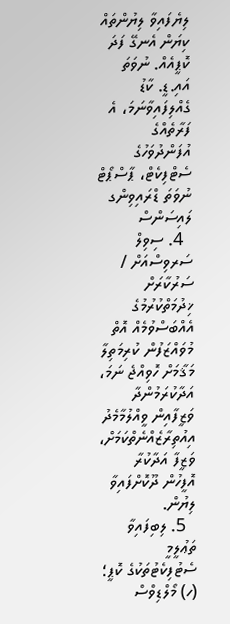ލިޔެފައިވާ ލިޔުންތައް ކިޔަން އެނގޭ ފަދަ ކޮޕީއެއް. ނުވަތަ އައި.ޑީ. ކާޑު ގެއްލިފައިވާނަމަ، އެ ފަރާތެއްގެ އުފަންދުވަހުގެ ސެޓްފިކެޓް، ޕާސްޕޯޓް ނުވަތަ ޑްރައިވިންގ ލައިސަންސް
  4. ސިވިލް ސަރވިސްއަށް / ސަރުކާރަށް ޚިދުމަތްކުރުމުގެ އެއްބަސްވުމެއް އޮތް މުވައްޒަފުން ކުރިމަތިލާ މަޤާމަށް ހޮވިއްޖެ ނަމަ، އަދާކުރަމުންދާ ވަޒީފާއިން ވީއްލުމާމެދު އިއުތިރާޒެއްނެތްކަމަށް، ވަޒީފާ އަދާކުރާ އޮފީހުން ދޫކޮށްފައިވާ ލިޔުން.
  5. ލިބިފައިވާ ތަޢުލީމީ ސެޓުފިކެޓުތަކުގެ ކޮޕީ؛
(ހ) މޯލްޑިވްސް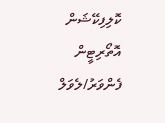ކޮލިފިކޭޝަން އޮތޯރިޓީން ފެންވަރު/ލެވަލް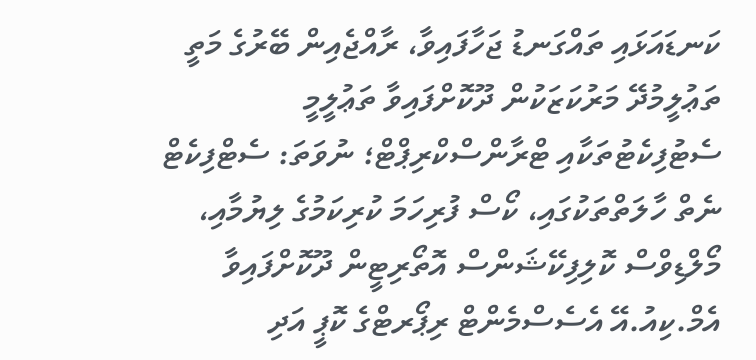ކަނޑައަޅައި ތައްގަނޑު ޖަހާފައިވާ، ރާއްޖެއިން ބޭރުގެ މަތީ ތަޢުލީމުދޭ މަރުކަޒަކުން ދޫކޮށްފައިވާ ތަޢުލީމީ ސެޓުފިކެޓުތަކާއި ޓްރާންސްކްރިޕްޓް؛ ނުވަތަ: ސެޓްފިކެޓް ނެތް ހާލަތްތަކުގައި، ކޯސް ފުރިހަމަ ކުރިކަމުގެ ލިޔުމާއި، މޯލްޑިވްސް ކޮލިފިކޭޝަންސް އޮތޯރިޓީން ދޫކޮށްފައިވާ އެމް.ކިއު.އޭ އެސެސްމެންޓް ރިޕޯރޓްގެ ކޮޕީ އަދި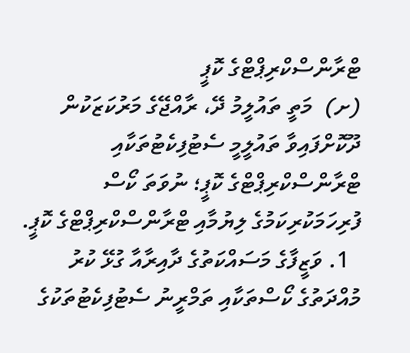ޓްރާންސްކްރިޕްޓްގެ ކޮޕީ
(ށ)  މަތީ ތައުލީމު ދޭ، ރާއްޖޭގެ މަރުކަޒަކުން ދޫކޮށްފައިވާ ތައުލީމީ ސެޓުފިކެޓުތަކާއި ޓްރާންސްކްރިޕްޓްގެ ކޮޕީ؛ ނުވަތަ ކޯސް ފުރިހަމަކުރިކަމުގެ ލިޔުމާއި ޓްރާންސްކްރިޕްޓްގެ ކޮޕީ.
  1. ވަޒީފާގެ މަސައްކަތުގެ ދާއިރާއާ ގުޅޭ ކުރު މުއްދަތުގެ ކޯސްތަކާއި ތަމްރީނު ސެޓުފިކެޓުތަކުގެ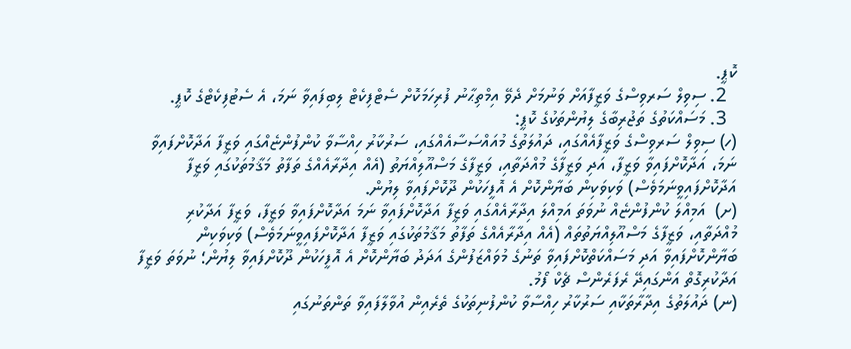ކޮޕީ.
  2. ސިވިލް ސަރވިސްގެ ވަޒީފާއަށް ވަނުމަށް ދެވޭ އިމްތިޙާނު ފުރިހަމަކޮށް ސެޓްފިކެޓް ލިބިފައިވާ ނަމަ، އެ ސެޓުފިކެޓްގެ ކޮޕީ.
  3. މަސައްކަތުގެ ތަޖުރިބާގެ ލިޔުންތަކުގެ ކޮޕީ:
(ހ) ސިވިލް ސަރވިސްގެ ވަޒީފާއެއްގައި، ދައުލަތުގެ މުއައްސަސާއެއްގައި، ސަރުކާރު ހިއްސާވާ ކުންފުންޏެއްގައި ވަޒީފާ އަދާކޮށްފައިވާ ނަމަ، އަދާކޮށްފައިވާ ވަޒީފާ، އަދި ވަޒީފާގެ މުއްދަތާއި، ވަޒީފާގެ މަސްއޫލިއްޔަތު (އެއް އިދާރާއެއްގެ ތަފާތު މަޤާމުތަކުގައި ވަޒީފާ އަދާކޮށްފައިވީނަމަވެސް) ވަކިވަކިން ބަޔާންކޮށް އެ އޮފީހަކުން ދޫކޮށްފައިވާ ލިޔުން.
(ށ)  އަމިއްލަ ކުންފުންޏެއް ނުވަތަ އަމިއްލަ އިދާރާއެއްގައި ވަޒީފާ އަދާކޮށްފައިވާ ނަމަ އަދާކޮށްފައިވާ ވަޒީފާ، ވަޒީފާ އަދާކުރި މުއްދަތާއި، ވަޒީފާގެ މަސްއޫލިއްޔަތުތައް (އެއް އިދާރާއެއްގެ ތަފާތު މަޤާމުތަކުގައި ވަޒީފާ އަދާކޮށްފައިވީނަމަވެސް) ވަކިވަކިން ބަޔާންކޮށްފައިވާ އަދި މަސައްކަތްކޮށްފައިވާ ތަނުގެ މުވައްޒަފުންގެ އަދަދު ބަޔާންކޮށް އެ އޮފީހަކުން ދޫކޮށްފައިވާ ލިޔުން؛ ނުވަތަ ވަޒީފާ އަދާކުރިގޮތް އަންގައިދޭ ރެފަރެންސް ޗެކް ފޯމު.
(ނ) ދައުލަތުގެ އިދާރާތަކާއި ސަރުކާރު ހިއްސާވާ ކުންފުނިތަކުގެ ތެރެއިން އުވާލާފައިވާ ތަންތަނުގައި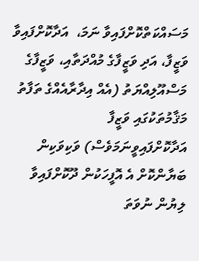މަސައްކަތްކޮށްފައިވާ ނަމަ،  އަދާކޮށްފައިވާ ވަޒީފާ، އަދި ވަޒީފާގެ މުއްދަތާއި، ވަޒީފާގެ މަސްއޫލިއްޔަތު (އެއް އިދާރާއެއްގެ ތަފާތު މަޤާމުތަކުގައި ވަޒީފާ އަދާކޮށްފައިވީނަމަވެސް) ވަކިވަކިން ބަޔާންކޮށް އެ އޮފީހަކުން ދޫކޮށްފައިވާ ލިޔުން ނުވަތަ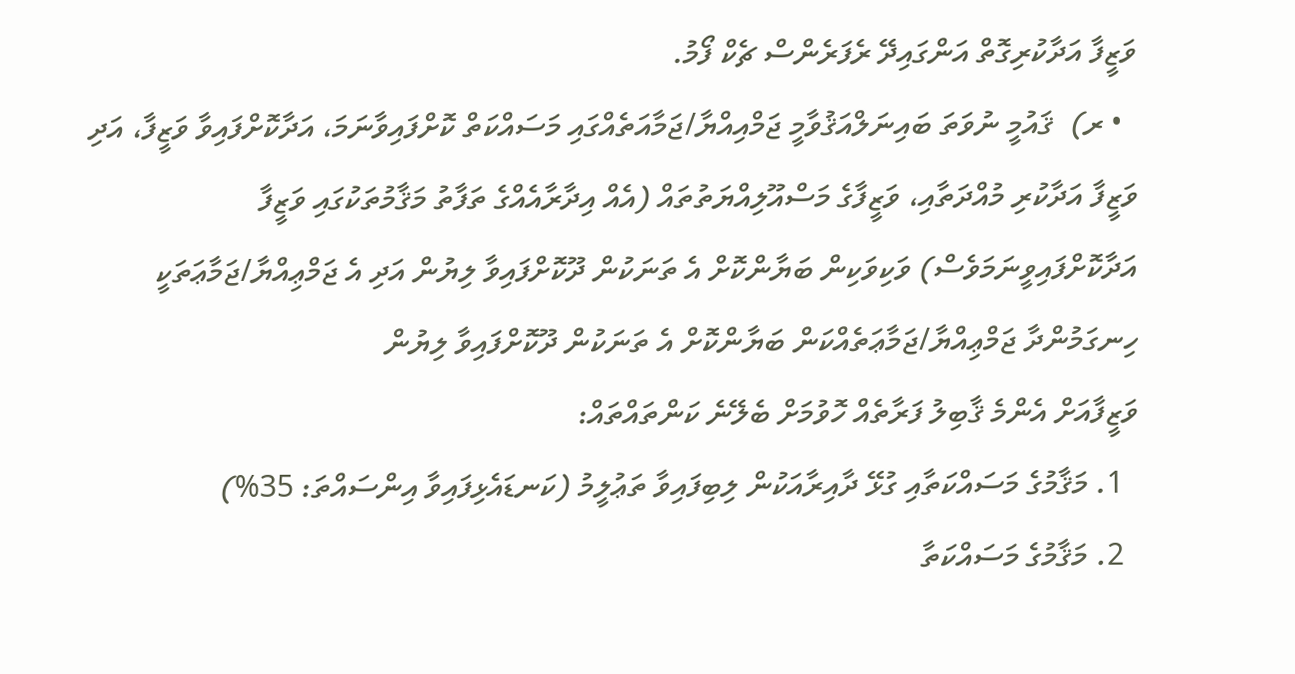ވަޒީފާ އަދާކުރިގޮތް އަންގައިދޭ ރެފަރެންސް ޗެކް ފޯމު.
  • ރ)  ޤައުމީ ނުވަތަ ބައިނަލްއަޤުވާމީ ޖަމްއިއްޔާ/ޖަމާއަތެއްގައި މަސައްކަތް ކޮށްފައިވާނަމަ، އަދާކޮށްފައިވާ ވަޒީފާ، އަދި ވަޒީފާ އަދާކުރި މުއްދަތާއި، ވަޒީފާގެ މަސްއޫލިއްޔަތުތައް (އެއް އިދާރާއެއްގެ ތަފާތު މަޤާމުތަކުގައި ވަޒީފާ އަދާކޮށްފައިވީނަމަވެސް) ވަކިވަކިން ބަޔާންކޮށް އެ ތަނަކުން ދޫކޮށްފައިވާ ލިޔުން އަދި އެ ޖަމްޢިއްޔާ/ޖަމާޢަތަކީ ހިނގަމުންދާ ޖަމްޢިއްޔާ/ޖަމާޢަތެއްކަން ބަޔާންކޮށް އެ ތަނަކުން ދޫކޮށްފައިވާ ލިޔުން
ވަޒީފާއަށް އެންމެ ޤާބިލު ފަރާތެއް ހޮވުމަށް ބެލޭނެ ކަންތައްތައް:
  1. މަޤާމުގެ މަސައްކަތާއި ގުޅޭ ދާއިރާއަކުން ލިބިފައިވާ ތަޢުލީމު (ކަނޑައެޅިފައިވާ އިންސައްތަ: 35%)
  2. މަޤާމުގެ މަސައްކަތާ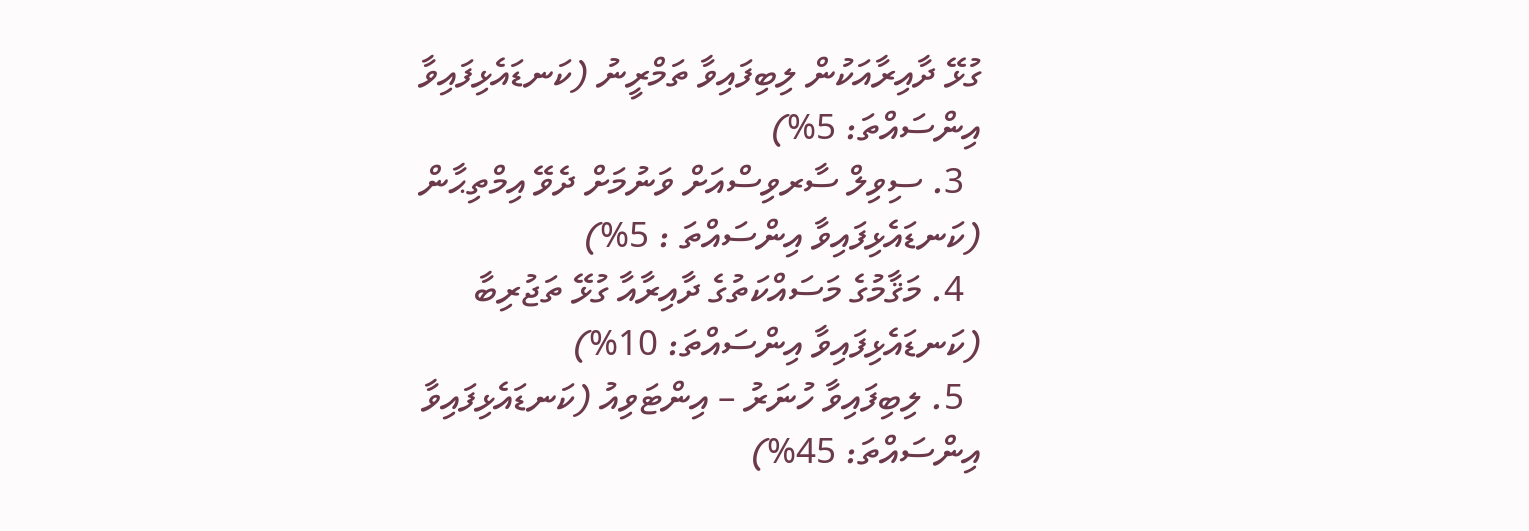ގުޅޭ ދާއިރާއަކުން ލިބިފައިވާ ތަމްރީނު (ކަނޑައެޅިފައިވާ އިންސައްތަ: 5%)
  3. ސިވިލް ސާރވިސްއަށް ވަނުމަށް ދެވޭ އިމްތިޙާން (ކަނޑައެޅިފައިވާ އިންސައްތަ : 5%)
  4. މަޤާމުގެ މަސައްކަތުގެ ދާއިރާއާ ގުޅޭ ތަޖުރިބާ (ކަނޑައެޅިފައިވާ އިންސައްތަ: 10%)
  5. ލިބިފައިވާ ހުނަރު – އިންޓަވިއު (ކަނޑައެޅިފައިވާ އިންސައްތަ: 45%)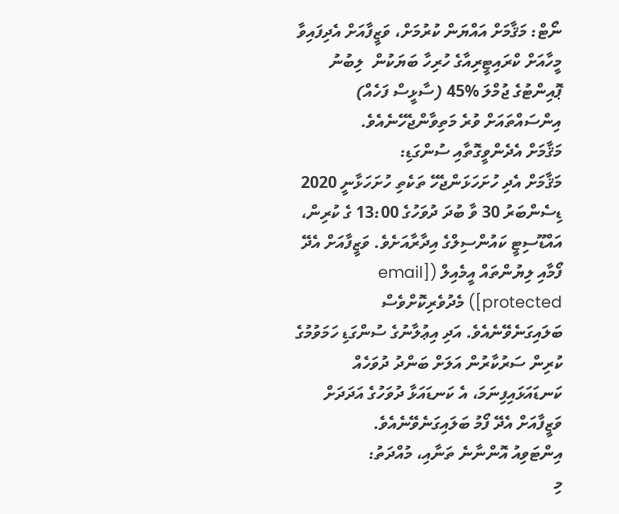ނޯޓް: މަޤާމަށް އައްޔަން ކުރުމަށް، ވަޒީފާއަށް އެދިފައިވާ މީހާއަށް ކްރައިޓީރިއާގެ ހުރިހާ ބަޔަކުން  ލިބުނު ޕޮއިންޓުގެ ޖުމްލަ %45 (ސާޅީސް ފަހެއް) އިންސައްތައަށް ވުރެ މަތިވާންޖެހޭނެއެވެ.
މަޤާމަށް އެދެންވީގޮތާއި ސުންގަޑި:
މަޤާމަށް އެދި ހުށަހަޅަންޖެހޭ ތަކެތި ހުށަހަޅާނީ 2020 ޑިސެންބަރު 30 ވާ ބުދަ ދުވަހުގެ 13:00 ގެ ކުރިން، އައްޑޫސިޓީ ކައުންސިލްގެ އިދާރާއަށެވެ. ވަޒީފާއަށް އެދޭ ފޯމާއި ލިޔުންތައް އީމެއިލް ([email protected]) މެދުވެރިކޮށްވެސް ބަލައިގަނެވޭނެއެވެ. އަދި އިޢުލާނުގެ ސުންގަޑި ހަމަވުމުގެ  ކުރިން ސަރުކާރުން އަލަށް ބަންދު ދުވަހެއް ކަނޑައަޅައިފިނަމަ، އެ ކަނޑައަޅާ ދުވަހުގެ އަދަދަށް ވަޒީފާއަށް އެދޭ ފޯމު ބަލައިގަނެވޭނެއެވެ.
އިންޓަވިއު އޮންނާނެ ތަނާއި، މުއްދަތު:
މި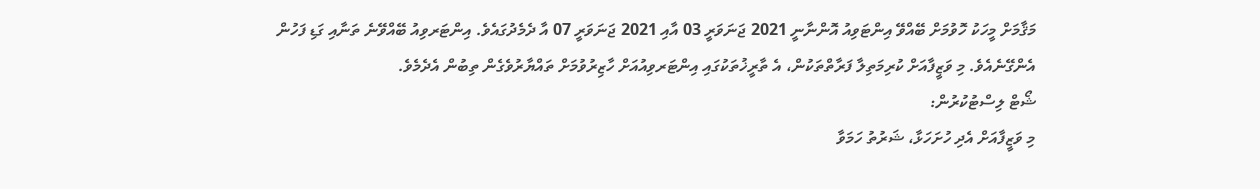މަޤާމަށް މީހަކު ހޮވުމަށް ބޭއްވޭ އިންޓަވިއު އޮންނާނީ 2021 ޖަނަވަރީ 03 އާއި 2021 ޖަނަވަރީ 07 އާ ދެމެދުގައެވެ. އިންޓަރވިއު ބޭއްވޭނެ ތަނާއި ގަޑި ފަހުން އެންގޭނެއެވެ. މި ވަޒީފާއަށް ކުރިމަތިލާ ފަރާތްތަކުން، އެ ތާރީޚުތަކުގައި އިންޓަރވިއުއަށް ހާޒިރުވުމަށް ތައްޔާރުވެގެން ތިބުން އެދެމެވެ.
ޝޯޓް ލިސްޓުކުރުން:
މި ވަޒީފާއަށް އެދި ހުށަހަޅާ، ޝަރުތު ހަމަވާ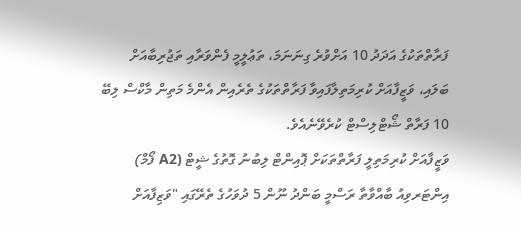ފަރާތްތަކުގެ އަދަދު 10 އަށްވުރެ ގިނަނަމަ، ތަޢުލީމީ ފެންވަރާއި ތަޖުރިބާއަށް ބަލައި، ވަޒީފާއަށް ކުރިމަތިލާފައިވާ ފަރާތްތަކުގެ ތެރެއިން އެންމެ މަތިން މާކްސް ލިބޭ 10 ފަރާތް ޝޯޓްލިސްޓް ކުރެވޭނެއެވެ.
ވަޒީފާއަށް ކުރިމަތިލީ ފަރާތްތަކަށް ޕޮއިންޓް ލިބުނު ގޮތުގެ ޝީޓް (A2 ފޯމް)
އިންޓަރވިއު ބާއްވާތާ ރަސްމީ ބަންދު ނޫން 5 ދުވަހުގެ ތެރޭގައި "ވަޒިފާއަށް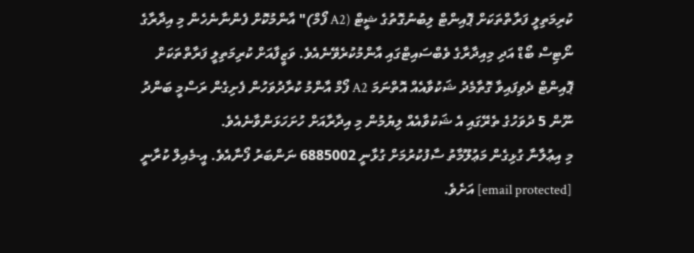ކުރިމަތިލީ ފަރާތްތަކަށް ޕޮއިންޓް ލިބުނުގޮތުގެ ޝީޓް (A2 ފޯމް)" އާންމުކޮށް ފެންނާނެހެން މި އިދާރާގެ ނޯޓިސް ބޯޑް އަދި މިއިދާރާގެ ވެބްސައިޓްގައި އާންމުކުރެވޭނެއެވެ. ވަޒީފާއަށް ކުރިމަތިލީ ފަރާތްތަކަށް ޕޮއިންޓް ދެވިފައިވާ ގޮތާމެދު ޝަކުވާއެއް އޮތްނަމަ A2 ފޯމް އާންމު ކުރާދުވަހުން ފެށިގެން ރަސްމީ ބަންދު ނޫން 5 ދުވަހުގެ ތެރޭގައި އެ ޝަކުވާއެއް ލިޔުމުން މި އިދާރާއަށް ހުށަހަޅަންވާނެއެވެ.
މި އިޢުލާނާ ގުޅިގެން މަޢުލޫމާތު ސާފުކުރުމަށް ގުޅާނީ 6885002 ނަންބަރު ފޯނާއެވެ. އީ-މެއިލް ކުރާނީ [email protected] އަށެވެ.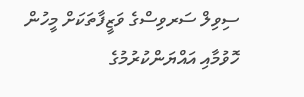ސިވިލް ސަރވިސްގެ ވަޒީފާތަކަށް މީހުން ހޮވުމާއި އައްޔަންކުރުމުގެ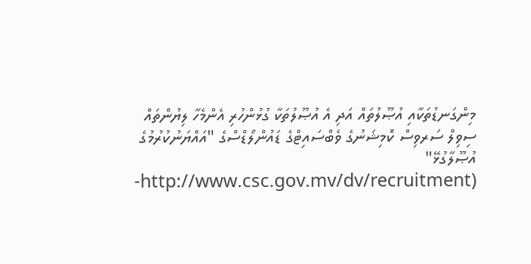މިންގަނޑުތަކާއި އުޞޫލުތައް އަދި އެ އުޞޫލުތަކާ ގުޅުންހުރި އެންމެހާ ލިޔުންތައް ސިވިލް ސަރވިސް ކޮމިޝަނުގެ ވެބްސައިޓްގެ ޑައުންލޯޑްސްގެ "އައްޔަނުކުރުމުގެ އުޞޫލާގުޅޭ" (http://www.csc.gov.mv/dv/recruitment-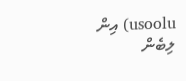usoolu) އިން ލިބެން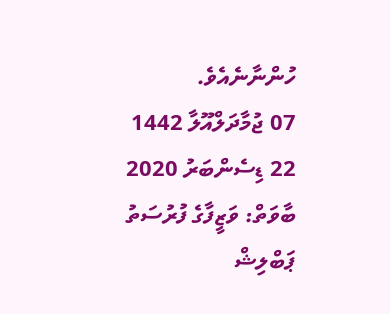ހުންނާނެއެވެ.
07 ޖުމާދަލްއޫލާ 1442
22 ޑިސެންބަރު 2020
ބާވަތް: ވަޒީފާގެ ފުރުސަތު
ޕަބްލިޝް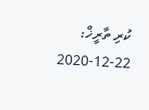ކުރި ތާރީޚް: 22-12-2020